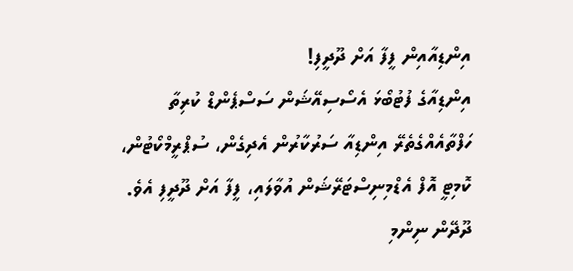އިންޑިއާއިން ފީފާ އަށް ދޫދީފި!
އިންޑިއާގެ ފުޓުބޯޅަ އެސޯސިއޭޝަން ސަސްޕެންޑް ކުރިތާ ހަފްތާއެއްގެތެރޭ އިންޑިއާ ސަރުކާރުން‌ އެދިގެން،‌ ސުޕްރީމްކޯޓުން، ކޮމިޓީ އޮފް އެޑްމިނިސްޓަރޭޝަން އުވާލައި، ފީފާ އަށް ދޫދީފި އެވެ. ދޫދޭން ނިންމި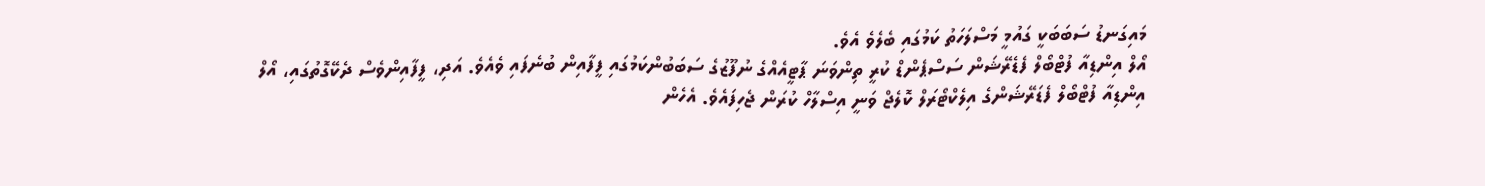މައިގަނޑު ސަބަބަކީ ގައުމީ މަސްލަހަތު ކަމުގައި ބެލެވެ އެވެ.
އޯލް އިންޑިއާ ފުޓްބޯލް ފެޑެރޭޝަން ސަސްޕެންޑް ކުރީ ތިންވަނަ ޕާޓީއެއްގެ ނުފޫޒުގެ ސަބަބުންކަމުގައި ފީފާއިން ބުނެފައި ވެއެވެ. އަދި‌، ފީފާއިންވެސް ދެކޭގޮތުގައި، ‌އޯލް އިންޑިއާ ފުޓްބޯލް ފެޑަރޭޝަންގެ އިލެކްޓޯރަލް ކޮލެޖް ވަނީ އިސްލާހް ކުރަން ޖެހިފައެވެ. އެހެން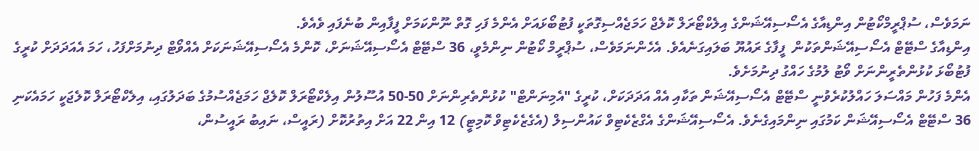ނަމަވެސް، ސުޕްރީމްކޯޓުން އިންޑިއާގެ އެސޯސިއޭޝަންގެ އިލެކްޓޯރަލް ކޮލެޖް ހަމަޖެއްސިގޮތަކީ ފުޓުބޯޅައަށް އެންމެ ފަހި ގޮތް ނޫންކަމަށް ފީފާއިން ބުނެފައި ވެއެވެ.
އިންޑިއާގެ ސްޓޭޓް އެސޯސިއޭޝަންތަކުން  ފީފާގެ ރައުޔޫ ބަލައިގަނެއެވެ. އެހެންނަމަވެސް، ސުޕްރީމް ކޯޓުން ނިންމެވީ‌،‌ 36 ސްޓޭޓް އެސޯސިއޭޝަނަށް‌، ކޮންމެ އެސޯސިއޭޝަނަކަށް އެއްވޯޓް ދިނުމަށްފަހު، ހަމަ‌ އެއަދަދަށް ކުރީގެ ފުޓުބޯޅަ ކުޅުންތެރީންނަށް ވޯޓު ލުމުގެ ހައްގު ދިނުމަށެވެ.
އެންމެ ފަހުން މައްސަލަ ހައްލުކުރެވުނީ ސްޓޭޓް އެސޯސިއޭޝަން ތަކާއި އެއް އަދަދަކަށް‌، ކުރީގެ "އެމިނަންޓް" ކުޅުންތެރިންނަށް 50-50 އުސޫލުން އިލެކްޓޯރަލް ކޮލެޖް ހަމަޖެއްސުމުގެ ބަދަލުގައި، އިލެކްޓޯރަލް ކޮލެޖަކީ ހަމައެކަނި 36 ސްޓޭޓް އެސޯސިއޭޝަން ކަމުގައި ނިންމައިގެނެވެ. އެސޯސިއޭޝަންގެ އެގްޒެކެޓިވް ކައުންސިލް (އެގެޒެކެޓިވް ކޮމިޓީ) 12 އިން 22 އަށް އިތުރުކޮށް (ރައީސް‌،‌ ނައިބު ރައީސުން،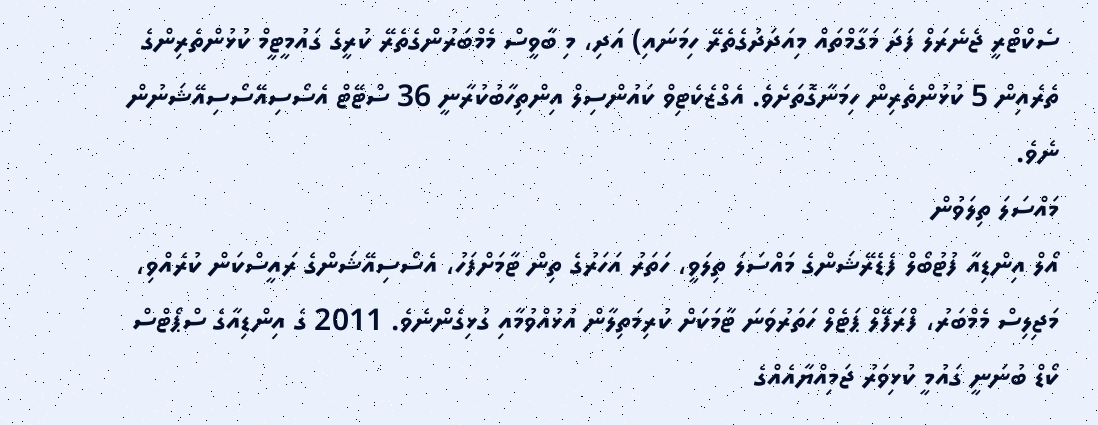ސެކްޓްރީ ޖެނެރަލް ފަދަ މަގާމްތައް މިއަދަދުގެތެރޭ ހިމަނައި) އަދި، މި ބާވީސް މެމްބަރުންގެތެރޭ ކުރީގެ ގައުމީޓީމް ކުޅުންތެރިންގެ ތެރެއިން 5 ކުޅުންތެރިން ހިމަނާގޮތަށެވެ. އެގްޒެކެޓިވް ކައުންސިލް އިންތިހާބުކުރާނީ 36 ސްޓޭޓް އެސޯސިއޭސޯސިއޭޝަނުން ނެވެ.
މައްސަލަ ތިލަވުން
އޯލް އިންޑިއާ ފުޓުބޯލް ފެޑެރޭޝަންގެ މައްސަލަ ތިލަވީ‌، ހަތަރު އަހަރުގެ ތިން ޓާމ‌ަށްފަހު، އެސޯސިއޭޝަންގެ ރައީސްކަން ކުރެއްވި‌، މަޖިލިސް މެމްބަރު،‌ ފްރަފޭލް ޕަޓެލް ހަތަރުވަނަ ޓާމަކަށް ކުރިމަތިލާން އުޅުއްވުމާއި ގުޅިގެންނެވެ. 2011 ގެ އިންޑިއާގެ ސްޕޯޓްސް ކޯޑް ބުނަނީ ގައުމީ ކުޅިވަރު ޖަމިއްޔާއެއްގެ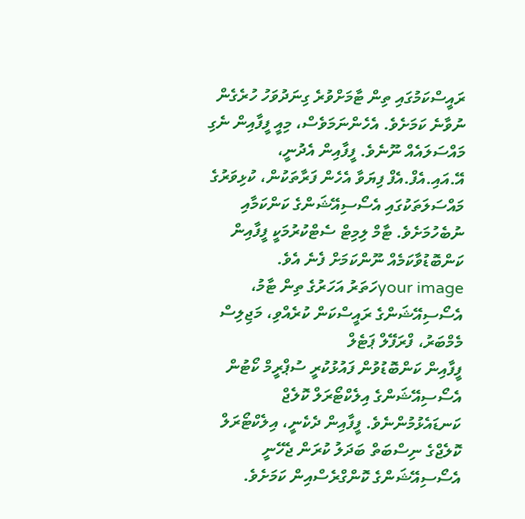ރައީސްކަމުގައި ތިން ޓާމަށްވުރެ ގިނަދުވަހު ހުރެގެން ނުވާނެ ކަމަށެވެ. އެހެންނަމަވެސް، މިއީ ފީފާއިން ނެގި މައްސަލައެއް ނޫނެވެ. ފީފާއިން އެދުނީ، އޭ.އައި.އެފް.އެފް ފިޔަވާ އެހެން ފަރާތަކުން‌، ‌ކުޅިވަރުގެ މައްސަލަތަކުގައި އެސޯސިއޭޝަންގެ ކަންކަމާއި ނުބެހުމަށެވެ. ޓާމް ލިމިޓް ސެޓްކުރުމަކީ ފީފާއިން ކަންބޮޑުވާކަމެއް ނޫންކަމަށް ފެނެ އެވެ.
your imageހަތަރު އަހަރުގެ ތިން ޓާމ‌ު، އެސޯސިއޭޝަންގެ ރައީސްކަން ކުރެއްވި‌، މަޖިލިސް މެމްބަރު،‌ ފްރަފޭލް ޕަޓެލް
ފީފާއިން ކަންބޮޑުވުން ފައުޅުކުރީ ސުޕްރީމް ކޯޓުން އެސޯސިއޭޝަންގެ އިލެކްޓޯރަލް ކޮލެޖް ކަނޑައެޅުމުންނެވެ. ފީފާއިން ދެކެނީ، އިލެކްޓޯރަލް ކޮލެޖްގެ ނިސްބަތް ބަދަލު ކުރަން ޖެހޭނީ އެސޯސިއޭޝަންގެ ކޮންގްރެސްއިން ކަމަށެވެ.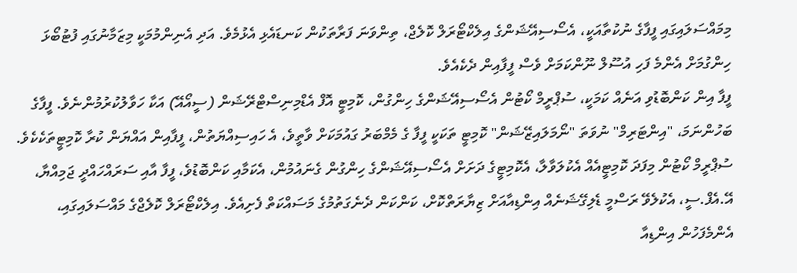މިމައްސަލައިގައި ފީފާގެ ނުކުތާއަކީ، އެސޯސިއޭޝަންގެ އިލެކްޓޯރަލް ކޮލެޖް‌، ތިންވަނަ ފަރާތަކުން‌ ކަނޑައެޅި އެޅުމެވެ. އަދި އެނިންމުމަކީ މިޒަމާނުގައި ފުޓުބޯޅަ ހިންގުމަށް އެންމެ ފަހި އުސޫލް ނޫންކަމަށް ވެސް ފީފާއިން ދެކެއެވެ.
ފީފާ އިން ކަންބޮޑުވި އަނެއް ކަމަކީ،‌ ސުޕްރީމް ކޯޓުން އެސޯސިއޭޝަންގެ ހިންގުން‌،‌ ކޮމިޓީ އޮފް އެޑްމިނިސްޓްރޭޝަން (ސީއޯއޭ) އަކާ ހަވާލުކުރުމުންނެވެ. ފީފާގެ ބަހުންނަމަ، "އިންޓަރިމް" ނުވަތަ "ނޯމަލައިޒޭޝަން" ކޮމިޓީ ތަކަކީ ފީފާ ގެ މެމްބަރު ގައުމަކަށް ވާތީވެ، އެ ހައިސިއްޔަތުން، ފީފާއިން އައްޔަން ކުރާ ކޮމިޓީތަކެކެވެ. ސުޕްރީމް ކޯޓުން މިފަދަ ކޮމިޓީއެއް އެކުލަވާލާ، އެކޮމިޓީގެ ދަށަށް އެސޯސިއޭޝަންގެ ހިންގުން ގެނައުމުން، އެކަމާއި ކަންބޮޑުވެ‌،‌ ފީފާ އާއި ސަރައްހައްދީ ޖަމިއްޔާ، އޭ.އެފް.ސީ‌، އެކުލެވޭ ‌ރަސްމީ ޑެލިގޭޝަނެއް އިންޑިއާއަށް ޒިޔާރަތްކޮށް، ކަންކަން ދެނެ‌ގަތުމުގެ މަސައްކަތް ފެށިއެވެ. އިލެކްޓޯރަލް ކޮލެޖްގެ މައްސަލައިގައި،‌ އެންމެފަހުން އިންޑިއާ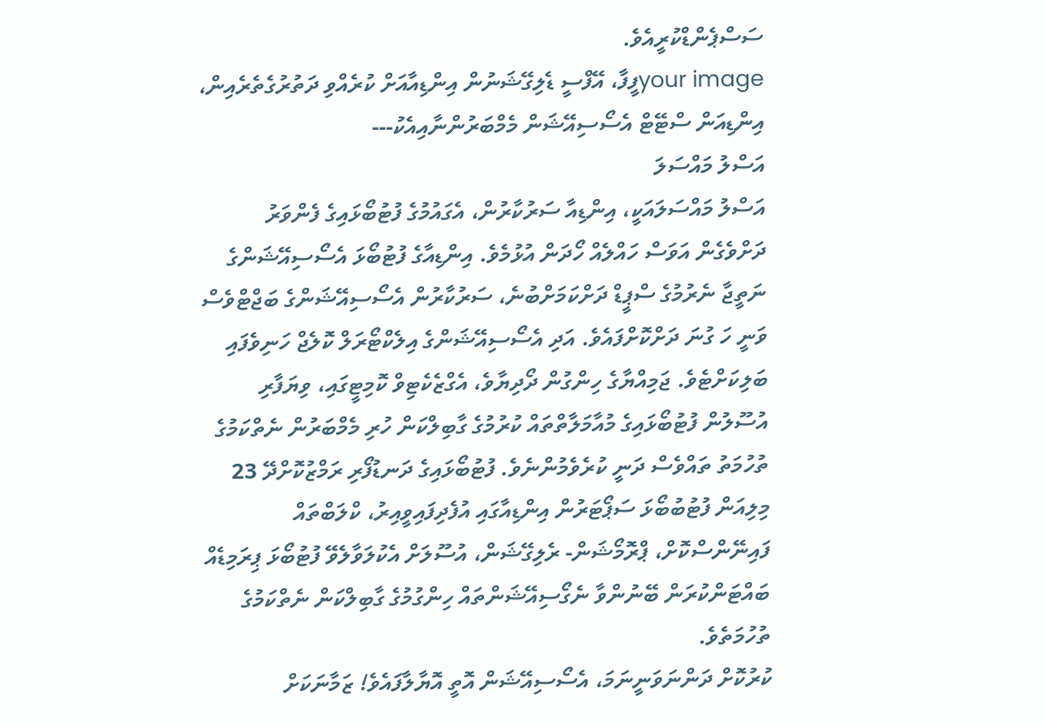ސަސްޕެންޑްކުރީއެވެ.
your imageފީފާ، އޭފްސީ ޑެލިގޭޝަނުން އިންޑިއާއަށް ކުރެއްވި ދަތުރުގެތެރެއިން، އިންޑިއަން ސްޓޭޓް އެސޯސިއޭޝަން މެމްބަރުންނާއިއެކު---
އަސްލު މައްސަލަ
އަސްލު މައްސަލައަކީ، އިންޑިއާ ސަރުކާރުން، އެގައުމުގެ ފުޓުބޯޅައިގެ ފެންވަރު ދަށްވެގެން އަވަސް ހައްލެއް ހޯދަން އުޅުމެވެ. އިންޑިއާގެ ފުޓުބޯޅަ އެސޯސިއޭޝަންގެ ނަތީޖާ ނެރުމުގެ ސްޕީޑް‌ ދަށްކަމަށްބުނެ،‌ ސަރުކާރުން އެސޯސިއޭޝަންގެ ބަޖްޓްވެސް ވަނީ ހަ ގުނަ ދަށްކޮށްފައެވެ. އަދި އެސޯސިއޭޝަންގެ އިލެކްޓޯރަލް ކޮލެޖް ހަނިވެފައި ބަލިކަށްޓެވެ. ޖަމިއްޔާގެ‌ ހިންގުން ދޯދިޔާވެ،‌ އެގްޒެކެޓިވް ކޮމިޓީގައި‌،‌ ވިޔަފާރި އުސޫލުން ފުޓުބޯޅައިގެ މުއާމަލާތްތައް ކުރުމުގެ ގާބިލްކަން ހުރި މެމްބަރުން ނެތްކަމުގެ ތުހުމަތު ތައްވެސް ދަނީ ކުރެވެމުންނެވެ. ފުޓުބޯޅައިގެ ދަނޑުފޯރި ރަމްޒުކޮށްދޭ 23 މިލިއަން ފުޓުބުބޯޅަ ސަޕޯޓަރުން އިންޑިއާގައި އުފެދިފައިވީއިރު، ކްލަބްތައް ފައިނޭންސްކޮށް، ޕްރޮމޯޝަން- ރެލިގޭޝަން، އުސޫލަށް އެކުލަވާލެވޭ ފުޓުބޯޅަ ޕިރަމިޑެއް ބައްޓަންކުރަން ބޭނުންވާ ނެގޯސިއޭޝަންތައް ހިންގުމުގެ ގާބިލްކަން ނެތްކަމުގެ ތުހުމަތެވެ.
ކުރުކޮށް ދަންނަވަނީނަމަ، އެސޯސިއޭޝަން އޮތީ އޮޔާލާފައެވެ! ޒަމާނަކަށް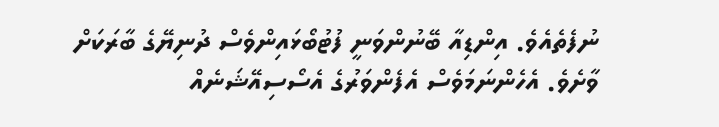ނުފެތެއެވެ. އިންޑިއާ ބޭނުންވަނީ ފުޓުބޯޅައިންވެސް ދުނިޔޭގެ ބާރަކަށް ވާށެވެ. އެހެންނަމަވެސް އެފެންވަރުގެ އެސޯސިއޭޝަނެއް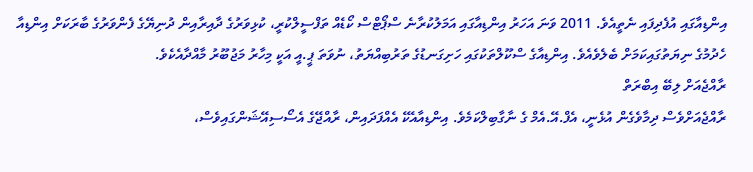އިންޑިއާގައި އުފެދިފައި ނެތީއެވެ. 2011 ވަނަ އަހަރު އިންޑިއާގައި އަމަލުކުރާނެ ސްޕޯޓްސް ކޯޑެއް ތަފްސީލްކުރީ، ކުޅިވަރުގެ ދާއިރާއިން ދުނިޔޭގެ ފެންވަރުގެ ބާރަކަށް އިންޑިއާ ހެދުމުގެ ނިޔަތުގައިކަމަށް ބެލެވެއެވެ. އިންޑިއާގެ ސްކޫލްތަކުގައި ހަށިގަނޑުގެ ތަރުބިއްޔަތު، ނުވަތަ ޕީ.އީ އަކީ މިހާރު މަޖުބޫރު މާއްދާއެކެވެ.
ރާއްޖެއަށް ލިބޭ އިބްރަތް
ރާއްޖެއަށްވެސް ދިމާވެގެން އުޅެނީ‌، ‌އެފް.އޭ.އެމް ގެ‌ ނާގާބިލްކަމެވެ. އިންޑިއާއެކޭ އެއްފަދައިން،‌ ރާއްޖޭގެ އެސޯސިއޭޝަންގައިވެސް،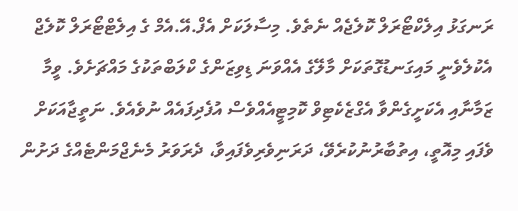ރަނގަޅު އިލެކްޓޯރަލް ކޮލެޖެއް ނެތެވެ. މިސާލަކަށް އެފް.އޭ.އެމް ގެ އިލެޓްޓޯރަލް ކޮލެޖް އެކުލެވެނީ މައިގަނޑުގޮތަކަށް މާލޭގެ އެއްވަނަ ޑިވިޒަންގެ ކްލަބްތަކުގެ މައްޗަށެވެ. ވީމާ ޒަމާނާއި އެކަށީގެންވާ އެގްޒެކެޓިވް ކޮމިޓީއެއްވެސް އުފެދިފައެއް ނުވެއެވެ. ނަތީޖާއަކަށް ވެފައި މިއޮތީ، ‌އިތުބާރުނުކުރެވޭ،‌ ދަރަނިވެރިވެފައިވާ، ދެރަވަރު މެނެޖްމަންޓެއްގެ ދަށުން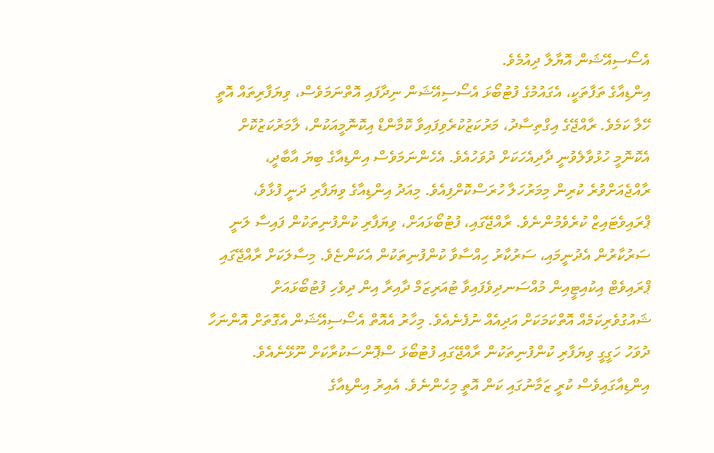އެސޯސިއޭޝަން އޮޔާލާ ދިއުމެވެ.
އިންޑިއާގެ ތަފާތަކީ، އެގައުމުގެ ފުޓުބޯޅަ އެސޯސިއޭޝަން ނިދާފައި އޮތްނަމަވެސް، ވިޔަފާރިތައް އޮތީ ހޭލާ ކަމެވެ. ރާއްޖޭގެ އިގްތިސާދު،‌ މަރުކަޒުކުރެވިފައިވާ ކޮމާންޑް އިކޮނޮމީއަކުން، ލާމަރުކަޒުކޮށް އެކޮނޮމީ ހުޅުވާލެވުނީ ދާދިއެހަކަށް ދުވަހުއެވެ. އެހެންނަމަވެސް އިންޑިއާގެ ބިޔަ އާބާދީ، ރާއްޖެއަށްވުރެ ކުރިން މިމަރުހަލާ ހުރަސްކޮށްފިއެވެ. މިއަދު އިންޑިއާގެ ވިޔަފާރި ދަނީ ފުޅާވެ، ޕްރައިވެޓައިޒް ކުރެވެމުންނެވެ. ރާއްޖޭގައި، ފުޓުބޯޅައަށް‌،‌ ވިޔަފާރި ކުންފުނިތަކުން ފައިސާ ލަނީ ސަރުކާރުން އެދުނީމައި، ސަރުކާރު ހިއްސާވާ ކުންފުނިތަކުން އެކަންޏެވެ. މިސާލަކަށް ރާއްޖޭގައި ޕްރައިވެޓް އިކުއިޓީއިން މުއްސަނދިވެފައިވާ ޓުއަރިޒަމް ދާއިރާ އިން ދިވެހި ފުޓުބޯޅައަށް ޝައުގުވެރިކަމެއް އޮތްކަމަކަށް އަދިއެއް ނުފެނެއެވެ. މިހާރު އެއޮތް އެސޯސިއޭޝަން އެގޮތަށް އޮންނަހާ ދުވަހު ހަގީގީ ވިޔަފާރި ކުންފުނިތަކުން ރާއްޖޭގައި ފުޓުބޯޅަ ސްޕޮންސަކުރާކަށް ނޫޅޭނެއެވެ.
އިންޑިއާގައިވެސް ކުރީ ޒަމާނުގައި ކަން އޮތީ މިހެންނެވެ. އެއިރު އިންޑިއާގެ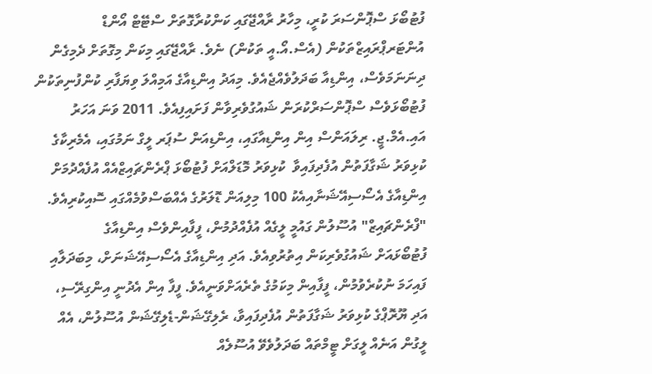ފުޓުބޯޅަ ސްޕޮންސަރަ ކުރީ، މިހާރު ރާއްޖޭގައި ކަންކުރާގޮތަށް ސްޓޭޓް އޯންޑް އުންޓަރޕްރައިޒްތަކުން (އެސް.އޯ.އީ ތަކުން) ނެވެ. ރާއްޖޭގައި މިކަން މިގޮތަށް ދެމިގެން ދިނަނަމަވެސް، އިންޑިއާ ބަދަލުވެއްޖެއެވެ. މިއަދު އިންޑިއާގެ އަމިއްލަ ވިޔަފާރި ކުންފުނިތަކުން ފުޓުބޯޅަވެސް ސްޕޮންސަރްކުރަން ޝައުގުވެރިވާން ފަށައިފިއެވެ. 2011 ވަނަ އަހަރު އައި.އެމް.ޖީ. ރިލައަންސް އިން އިންޑިއާގައި، އިންޑިއަން ސުޕަރ ލީގް ނަމުގައި، އެމެރިކާގެ ކުޅިވަރު ޝަގާފަތުން އުފެދިފައިވާ  ކުޅިވަރު މޮޑަލްއަށް ފުޓުބޯޅަ ޕްރެންޗައިޒްއެއް އުފެއްދުމަށް އިންޑިއާގެ އެސޯސިއޭޝަނާއިއެކު 100 މިލިއަން ޑޮލަރުގެ އެއްބަސްވުމެއްގައި ސޮއިކުރިއެވެ. "ފްރެންޗައިޒް" އުސޫލުން ގައުމީ ލީގެއް އުފެއްދުމުން،‌ ފީފާއިންވެސް އިންޑިއާގެ ފުޓުބޯޅައަށް ‌ޝައުގުވެރިކަން އިތުރުވިއެވެ. އަދި އިންޑިއާގެ އެސޯސިއޭޝަނަށް،‌ މިބަދަލާއި ފައިހަމަ ނުކުރެވުމުން، ފީފާއިން މިކަމުގެ ތެރެއަށްވަނީއެވެ. ފީފާ އިން އެދުނީ އިންގިރޭސި، އަދި ‌ޔޫރޮޕްގެ ކުޅިވަރު ޝަގާފަތުން އުފެދިފައިވާ،‌ ރެލިގޭޝަން-ޑެލިގޭޝަން އުސޫލުން‌،‌ އެއް ލީގުން އަނެއް ލީގަށް ޓީމްތައް ބަދަލުވެވޭ އުސޫލެއް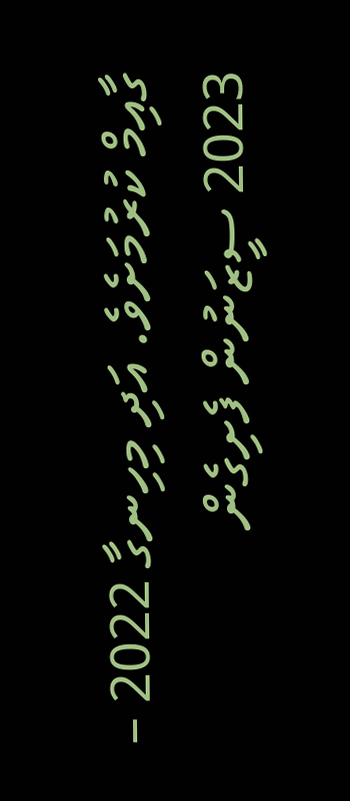ގާއިމް ކުރުމަށެވެ. އަދި މިހިނގާ 2022 – 2023 ސީޒަނުން ފެށިގެން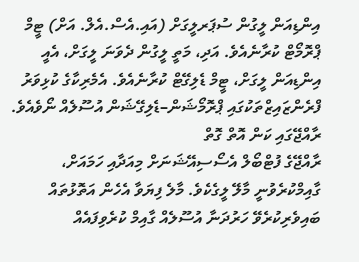އިންޑިއަން ލީގުން ސުޕަރލީގަށް (އައި.އެސް.އެލް. އަށް) ޓީމް ޕްރޮމޯޓް ކުރާނެއެވެ. އަދި، މަތީ ލީގުން ދެވަނަ ލީގަށް‌، އެއީ‌ އިންޑިއަން ލީގަށް‌،‌ ޓީމް ޑެލިގޭޓް ކުރާނެއެވެ. އެމެރިކާގެ ކުޅިވަރު ފްރެންޒައިޒްތަކުގައި ޕްރޮމޯޝަން–ޑެލިގޭޝަން އުސޫލެއް ނޯވެއެވެ.
ރާއްޖޭގައި ކަން އޮތް ގޮތް
ރާއްޖޭގެ ފުޓްބޯލް އެސޯސިއޭޝަނަށް ‌މިއަދާއި ހަމައަށް،‌ ގާއިމްކުރެވުނީ މާލޭ ލީގެކެވެ. މާލެ ފިޔަވާ އެހެން އަތޮޅުތައް ބައިވެރިކުރެވޭ ހަރުދަނާ އުސޫލެއް ގާއިމް ކުރެވިފައެއް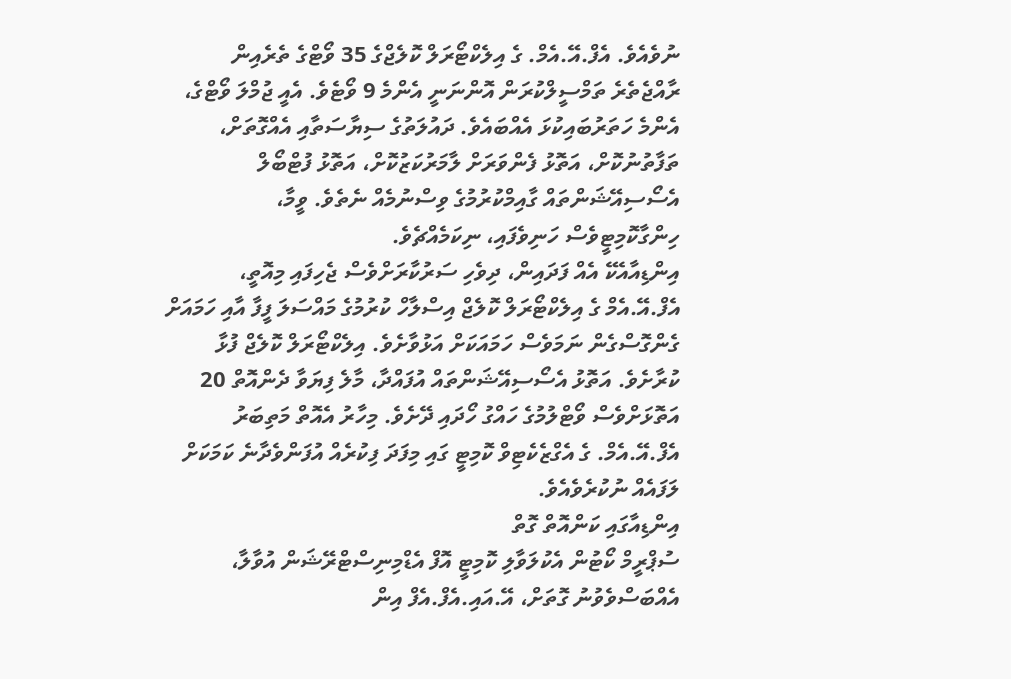ނުވެއެވެ. އެފް.އޭ.އެމް. ގެ އިލެކްޓޯރަލް ކޮލެޖްގެ 35 ވޯޓްގެ ތެރެއިން ރާއްޖެތެރެ ތަމްސީލްކުރަން އޮންނަނީ އެންމެ 9 ވޯޓެވެ. އެއީ ޖުމްލަ ވޯޓްގެ‌، އެންމެ‌ ހަތަރުބައިކުޅަ އެއްބައެވެ. ދައުލަތުގެ ސިޔާސަތާއި އެއްގޮތަށް، ތަފާތުނުކޮށް، ‌އަތޮޅު ފެންވަރަށް ލާމަރުކަޒުކޮށް،‌ އަތޮޅު ފުޓްބޯލް އެސޯސިއޭޝަންތައް ގާއިމްކުރުމުގެ ވިސްނުމެއް ނެތެވެ. ވީމާ، ހިންގާކޮމިޓީވެސް ހަނިވެފައި،‌ ނިކަމެއްޗެވެ.
އިންޑިއާއެކޭ އެއް‌ ފަދައިން،‌ ދިވެހި ސަރުކާރަށްވެސް ޖެހިފައި މިއޮތީ، އެފް.އޭ.އެމް ގެ އިލެކްޓޯރަލް ކޮލެޖް އިސްލާހް ކުރުމުގެ މައްސަލަ ފީފާ އާއި ހަމައަށް ގެންގޮސްގެން ނަމަވެސް ހަމައަކަށް އަޅުވާށެވެ. އިލެކްޓޯރަލް ކޮލެޖް ފުޅާ ކުރާށެވެ. އަތޮޅު އެސޯސިއޭޝަންތައް އުފައްދާ، މާލެ ފިޔަވާ ދެންއޮތް 20 އަތޮޅަށްވެސް ވޯޓްލުމުގެ ހައްގު ހޯދައި ދޭށެވެ. މިހާރު އެއޮތް މަތިބަރު އެފް.އޭ.އެމް. ގެ އެގްޒެކެޓިވް ކޮމިޓީ ގައި މިފަދަ ފިކުރެއް އުފަންވެދާނެ ކަމަކަށް ލަފައެއް ނުކުރެވެއެވެ.
އިންޑިއާގައި ކަންއޮތް ގޮތް
ސުޕްރީމް ކޯޓުން އެކުލަވާލި ކޮމިޓީ އޮފް އެޑްމިނިސްޓްރޭޝަން އުވާލާ، އެއްބަސްވެވުނު ގޮތަށް، އޭ.އައި.އެފް.އެފް އިން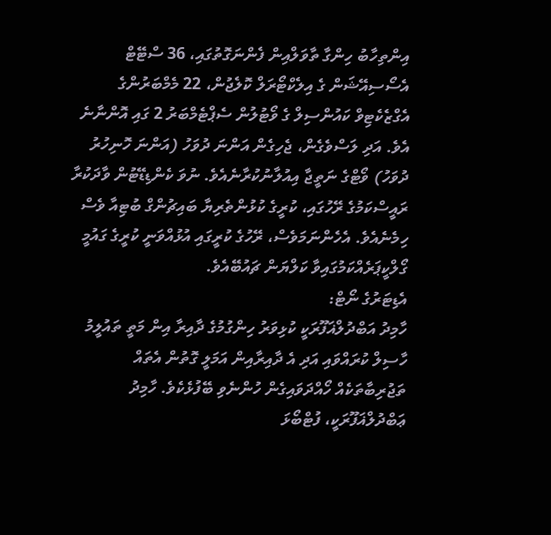އިންތިހާބު ހިންގާ ތާވަލްއިން ފެންނަގޮތުގައި، 36 ސްޓޭޓް އެސޯސިއޭޝަން ގެ އިލެކްޓޯރަލް ކޮލެޖުން‌،‌ 22 މެމްބަރުންގެ އެގްޒެކެޓިވް ކައުންސިލް ގެ ވޯޓުލުން ސެޕްޓެމްބަރު 2 ގައި އޮންނާނެ އެވެ. އަދި ލަސްވެގެން، ޖެހިގެން އަންނަ ދުވަހު (އަންނަ ހޮނިހުރު ދުވަހު) ވޯޓްގެ ނަތީޖާ އިއުލާނުކުރާނެއެވެ. ނުވަ ކެންޑިޑޭޓުން ވާދަކުރާ ރައީސްކަ‌މުގެ ރޭހުގައި،‌ ކުރީގެ ކުޅުންތެރިޔާ ބައިޗުންގް ބުޓިއާ ވެސް ހިމެނެއެވެ. އެހެންނަމަވެސް، ރޭހުގެ ކުރީގައި އުޅުއްވަނީ ކުރީގެ ގައުމީ ގޯލްކީޕަރެއްކަމުގައިވާ ކަލްޔަން ޗައުބޭއެވެ.
އެޑިޓަރުގެ ނޯޓް:
ހާމިދު އަބްދުލްޣަފޫރަކީ ކުޅިވަރު ހިންގުމުގެ ދާއިރާ އިން މަތީ ތައުލީމު ހާސިލް ކުރައްވައި އަދި އެ ދާއިރާއިން އަމަލީ ގޮތުން އެތައް ތަޖުރިބާތަކެއް ހޯއްދަވައިގެން ހުންނެވި ބޭފުޅެކެވެ. ހާމިދު ޢަބްދުލްޣަފޫރަކީ، ފުޓްބޯޅަ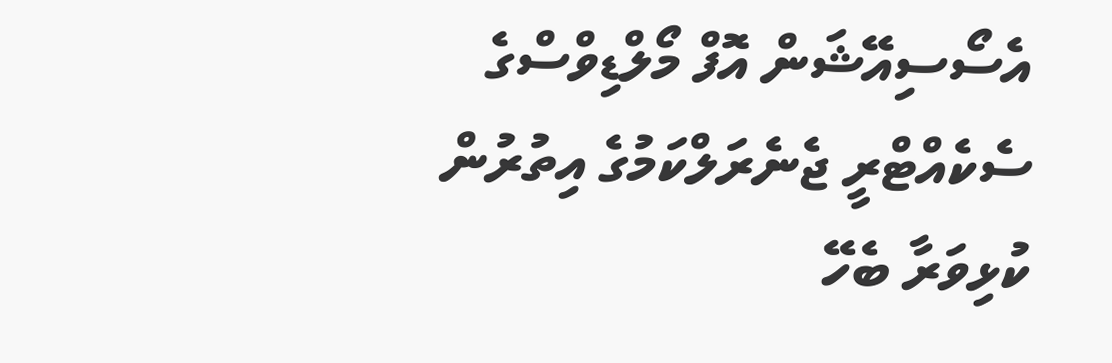އެސޯސިއޭޝަން އޮފް މޯލްޑިވްސްގެ ސެކެއްޓްރީ ޖެނެރަލްކަމުގެ އިތުރުން ކުޅިވަރާ ބެހޭ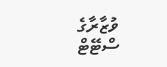ވުޒާރާގެ ސްޓޭޓް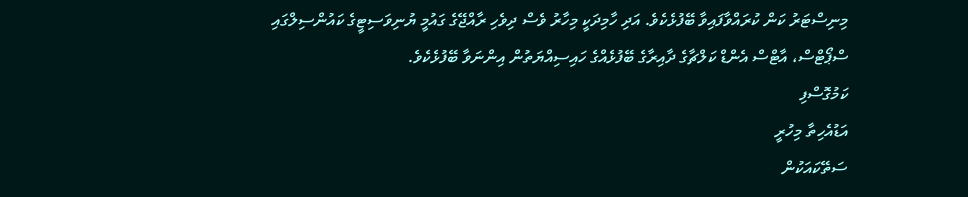މިނިސްޓަރު ކަން ކުރައްވާފައިވާ ބޭފުޅެކެވެ. އަދި ހާމިދަކީ މިހާރު ވެސް ދިވެހި ރާއްޖޭގެ ގައުމީ ޔުނިވަސިޓީގެ ކައުންސިލްގައި ސްޕޯޓްސް، އާޓްސް އެންޑް ކަލްޗާގެ ދާއިރާގެ ބޭފުޅެއްގެ ހައިސިއްޔަތުން އިންނަވާ ބޭފުޅެކެވެ.
ކަމުގޮސްފި
އަޑުއެހިތާ މިހުރީ
ސަތޭކައަކުން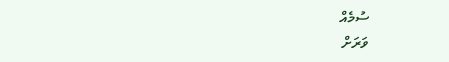ސުމެއް
ވަރަށް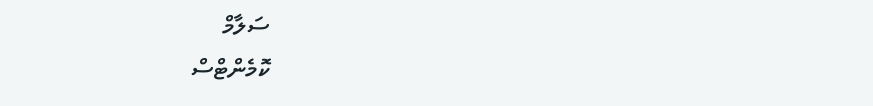ސަލާމް
ކޮމެންޓްސް